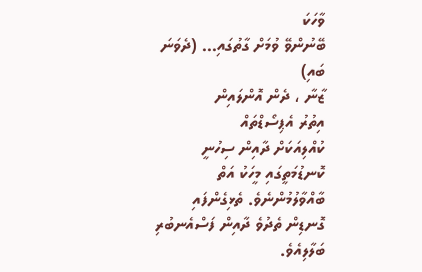ވާހަކަ
ބޭނުންވޭ ވުމަށް ގާތުގައި... (ދެވަނަ ބައި)
ޒާނާ ، ދެން އޮންލައިން
އިތުރު އެޕިސޯޑްތައް
ކުއްލިއަކަށް ދާއިން ސިހުނީ ކޮނޑުމަތީގައި މީހަކު އަތް ބާއްވާލުމުންނެވެ. ތެޅިގެންފައި ގޮނޑިން ތެދުވެ ދާއިން ފަސްއެނބުރި ބަލާލިއެވެ.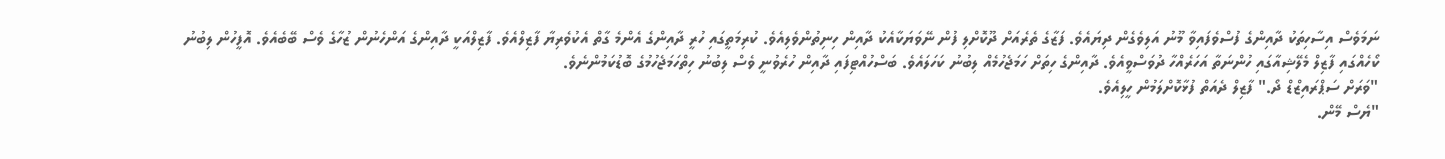ނަމަވެސް އިސާހިތަކު ދާއިންގެ ފުސްވެފައިވާ މޫނު އަލިވެގެން ދިޔައެވެ. ފަޒާގެ ތެރެއަށް ދޫކޮށްލި ފުން ނޭވަޔަކާއެކު ދާއިން ހިނިތުންވެލިއެވެ. ކުރިމަތީގައި ހުރީ ދާއިންގެ އެންމެ ގާތް އެކުވެރިޔާ ފާޒިލްއެވެ. ފާޒިލްއަކީ ދާއިންގެ އަންހެނުން ޒުހާގެ ވެސް ބޭބެއެވެ. އޮފީހުން ލިބުނު ކޯހެއްގައި ފާޒިލް މެލޭޝިއާގައި ހުންނަތާ އަހަރެއްހާ ދުވަސްވީއެވެ. ދާއިންގެ ހިތަށް ހަމަޖެހުމެއް ލިބުނު ކަހަލައެވެ. ބަސްހުއްޓިފައި ދާއިން ހުރެވުނީ ވެސް ލިބުނު ހިތްހަމަޖެހުމުގެ ބޮޑުކަމުންނެވެ.
"ވަރަށް ސަޕްރައިޒްޑް ދޯ." ފާޒިލް ދެއަތް ފުޅާކޮށްލަމުން ހީލިއެވެ.
"ޔެސް މޭން.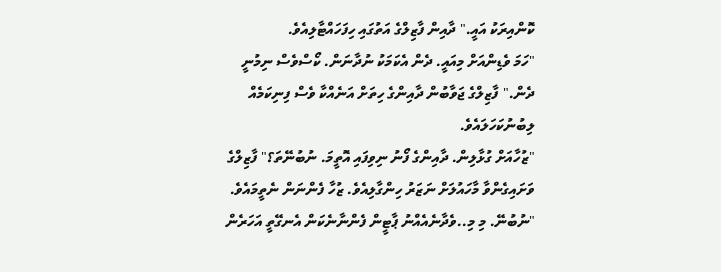ކޮންއިރަކު އައީ." ދާއިން ފާޒިލްގެ އަތުގައި ހިފަހައްޓާލިއެވެ.
"ހަމަ ވެޑިންއަށް މިއައީ. ދެން އެކަމަކު ނުދާނަން. ކޯސްވެސް ނިމުނީ ދެން." ފާޒިލްގެ ޖަވާބުން ދާއިންގެ ހިތަށް އަނެއްކާ ވެސް ފިނިކަމެއް ލިބުނުކަހަލައެވެ.
"ޒުހާއަށް ގުޅާލިން. ދާއިންގެ ފޯނު ނިވިފައި އޮތީމަ. ނުބުނޭތަ؟" ފާޒިލްގެ ވަށައިގެންވާ މާހައުލަށް ނަޒަރު ހިންގާލިއެވެ. ޒުހާ ފެންނަން ނެތީމައެވެ.
"ނުބުނޭ. މި މި..ވެދާނެއެއްނު ޕާޓީން ފެންނާނެކަން އެނގޭތީ އަހަރެން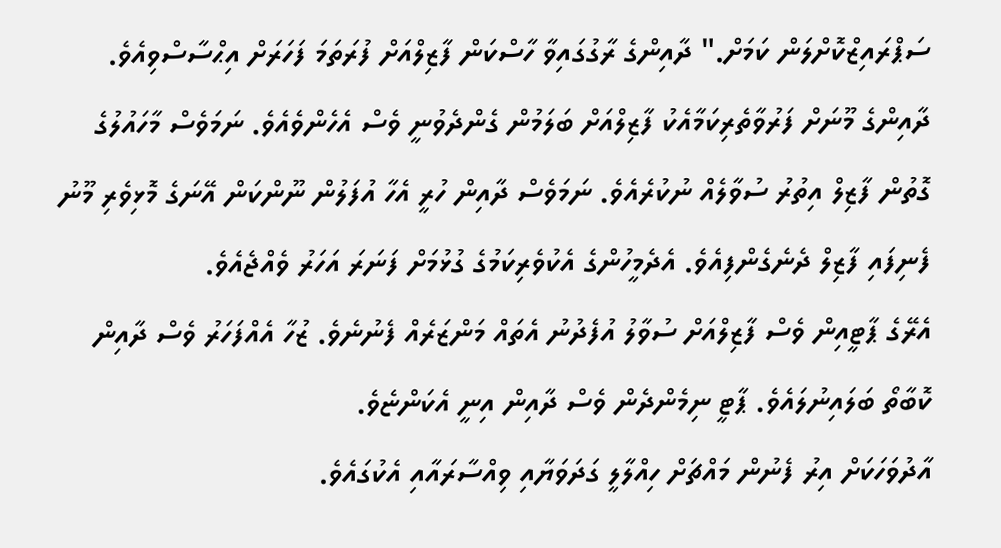ސަޕްރައިޒްކޮށްލަން ކަމަށް." ދާއިންގެ ރާގުގައިވާ ހާސްކަން ފާޒިލްއަށް ފުރަތަމަ ފަހަރަށް އިޙްސާސްވިއެވެ. ދާއިންގެ މޫނަށް ފަރުވާތެރިކަމާއެކު ފާޒިލްއަށް ބަލަމުން ގެންދެވުނީ ވެސް އެހެންވެއެވެ. ނަމަވެސް މާހައުލުގެ ގޮތުން ފާޒިލް އިތުރު ސުވާލެއް ނުކުރެއެވެ. ނަމަވެސް ދާއިން ހުރީ އެހާ އުފަލުން ނޫންކަން އޭނަގެ މޮޅިވެރި މޫނު ފެނިފައި ފާޒިލް ދެނެގެންފިއެވެ. އެދެމީހުންގެ އެކުވެރިކަމުގެ ގުޅުމަށް ފަނަރަ އަހަރު ވެއްޖެއެވެ.
އެރޭގެ ޕާޓީއިން ވެސް ފާޒިލްއަށް ސުވާލު އުފެދުނު އެތައް މަންޒަރެއް ފެނުނެވެ. ޒުހާ އެއްފަހަރު ވެސް ދާއިން ކޮބާތޯ ބަލައިނުލައެވެ. ޕާޓީ ނިމެންދެން ވެސް ދާއިން އިނީ އެކަންޏެވެ.
އާދުވަހަކަށް އިރު ފެނުން މައްޗަށް ހިއްލާލީ ގަދަވަޔާއި ވިއްސާރައާއި އެކުގައެވެ.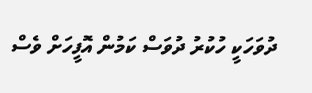ދުވަހަކީ ހުކުރު ދުވަސް ކަމުން އޮފީހަށް ވެސް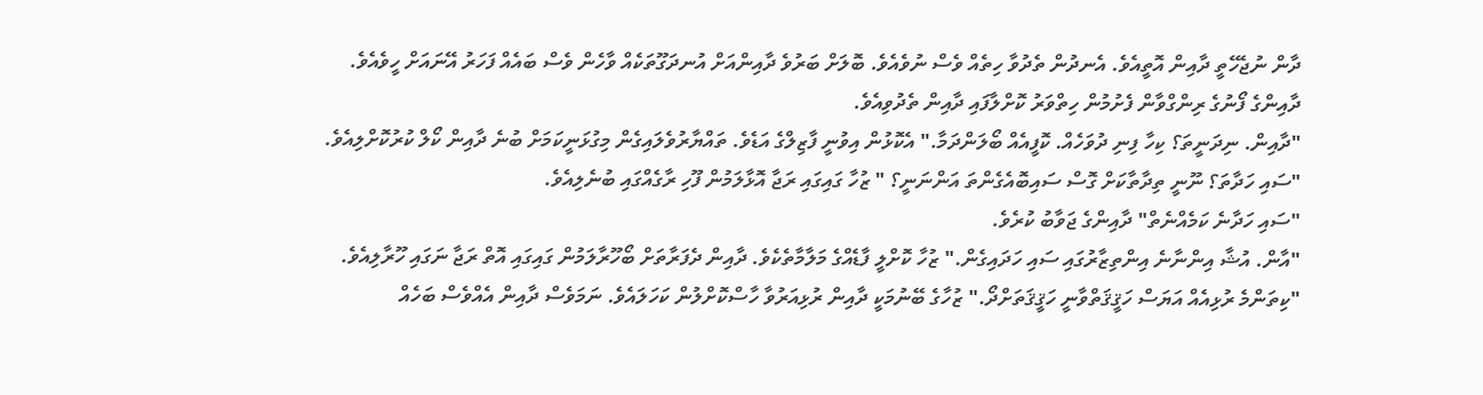ދާން ނުޖެހޭތީ ދާއިން އޮތީއެވެ. އެނދުން ތެދުވާ ހިތެއް ވެސް ނުވެއެވެ. ބޮލަށް ބަރުވެ ދާއިންއަށް އުނދަގޫތަކެއް ވާހެން ވެސް ބައެއް ފަހަރު އޭނައަށް ހީވެއެވެ.
ދާއިންގެ ފޯނުގެ ރިންގްވާން ފެށުމުން ހިތްވަރު ކޮށްލާފައި ދާއިން ތެދުވިއެވެ.
"ދާއިން. ނިދަނީތަ؟ ކިހާ ފިނި ދުވަހެއް. ކޮފީއެއް ބޯލަންދަމާ." އެކޮޅުން އިވުނީ ފާޒިލްގެ އަޑެވެ. ތައްޔާރުވެލައިގެން މިގުޅަނީކަމަށް ބުނެ ދާއިން ކޯލް ކުރުކޮށްލިއެވެ.
"ސައި ހަދާތަ؟ ނޫނީ ތިދާތާކަށް ގޮސް ސައިބޮއެގެންތަ އަންނަނީ؟ " ޒުހާ ގައިގައި ރަޖާ އޮޅާލަމުން ފޫހި ރާގެއްގައި ބުނެލިއެވެ.
"ސައި ހަދާނެ ކަމެއްނެތް" ދާއިންގެ ޖަވާބު ކުރެވެ.
"އާން. އުޝާ އިންނާނެ އިންތިޒާރުގައި ސައި ހަދައިގެން." ޒުހާ ކޮށްލީ ފާޑެއްގެ މަލާމާތެކެވެ. ދާއިން ދެފަރާތަށް ބޯހޫރާލަމުން ގައިގައި އޮތް ރަޖާ ނަގައި ހޫރާލިއެވެ.
"ކިތަންމެ ރުޅިއެއް އަޔަސް ހަޤީޤަތްވާނީ ހަޤީޤަތަށްދޯ." ޒުހާގެ ބޭނުމަކީ ދާއިން ރުޅިއަރުވާ ހާސްކޮށްލުން ކަހަލައެވެ. ނަމަވެސް ދާއިން އެއްވެސް ބަހެއް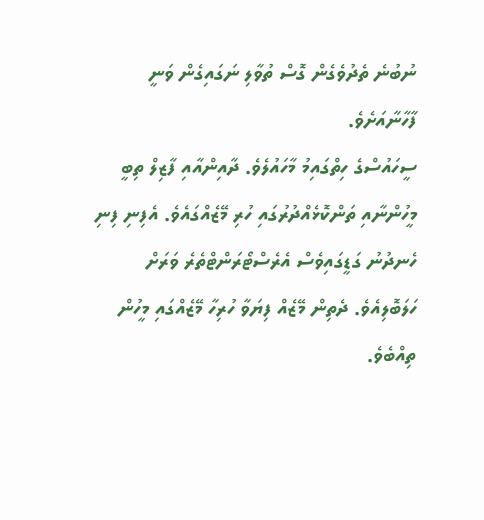ނުބުނެ ތެދުވެގެން ގޮސް ތުވާލި ނަގައިގެން ވަނީ ފާހާނާއަށެވެ.
ސީހައުސްގެ ހިތްގައިމު މާހައުލެވެ. ދާއިންއާއި ފާޒިލް ތިބީ މީހުންނާއި ތަންކޮޅެއްދުރުގައި ހުރި މޭޒެއްގައެވެ. އެފިނި ފިނި ހެނދުނު ގަޑީގައިވެސް އެރެސްޓޯރަންޓްތެރެ ވަރަށް ހަލަބޮލިއެވެ. ދެތިން މޭޒެއް ފިޔަވާ ހުރިހާ މޭޒެއްގައި މީހުން ތިއްބެވެ.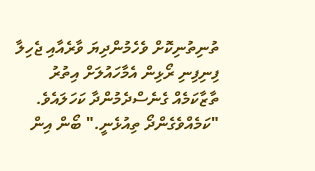ތުނިތުނިކޮށް ވެހެމުންދިޔަ ވާރެއާއި ޖެހިލާ ފިނިފިނި ރޯޅިން އެމާހައުލަށް އިތުރު ތާޒާކަމެއް ގެނެސްދެމުންދާ ކަހަލައެވެ.
"ކަމެއްވެގެންދޯ ތިއުޅެނީ." ބޯން އިން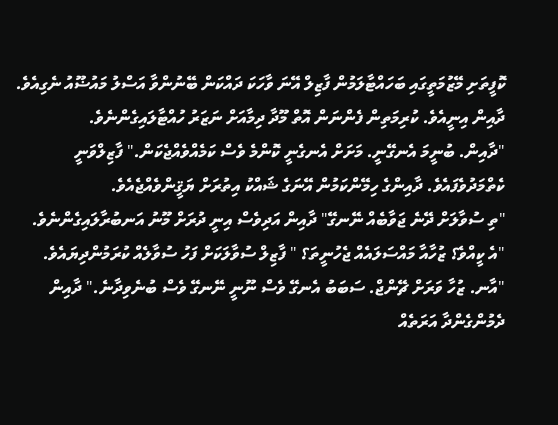ކޮފީތަށި މޭޒުމަތީގައި ބަހައްޓާލަމުން ފާޒިލް އޭނަ ވާހަކަ ދައްކަން ބޭނުންވާ އަސްލު މައުޟޫއު ނެގިއެވެ.
ދާއިން އިނީއެވެ. ކުރިމަތިން ފެންނަން އޮތް މޫދާ ދިމާއަށް ނަޒަރު ހުއްޓާލައިގެންނެވެ.
"ދާއިން. ބުނީމަ އެނގޭނީ. މަށަށް އެނގެނީ ކޮންމެ ވެސް ކަމެއްވެއްޖެކަން." ފާޒިލްވަނީ ކެތްމަދުވެފައެވެ. ދާއިންގެ ހިމޭންކަމުން އޭނަގެ ޝައްކު އިތުރަށް ޔަޤީންވެއްޖެއެވެ.
"ތި ސުވާލަށް ދޭނެ ޖަވާބެއް ނޭނގޭ" ދާއިން އަދިވެސް އިނީ ދުރަށް މޫނު އަނބުރާލައިގެންނެވެ.
"އެ ކީއްވެ؟ ޒުހާއާ މައްސަލައެއް ޖެހުނީތަ؟ " ފާޒިލް ސުވާލަކަށް ފަހު ސުވާލެއް ކުރަމުންދިޔައެވެ.
"އާނ. ޒުހާ ވަރަށް ޗޭންޖް. ސަބަބު އެނގޭ ވެސް ނޫނީ ނޭނގޭ ވެސް ބުނެވިދާނެ." ދާއިން ދެމުންގެންދާ އަރަތެއް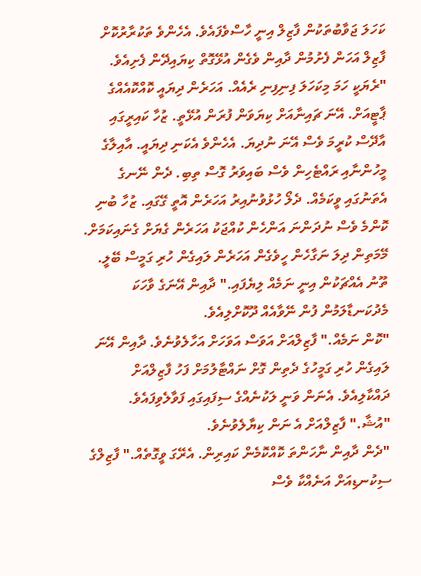ކަހަލަ ޖަވާބުތަކުން ފާޒިލް އިނީ ހާސްވެފައެވެ. އެހެންވެ ތަކުރާރުކޮށް ފާޒިލް އަހަން ފެށުމުން ދާއިން ވެގެން އުޅޭގޮތް ކިޔައިދޭން ފެށިއެވެ.
"ރެޔަކީ ހަމަ މިކަހަލަ ފިނިފިނި ރެއެއް. އަހަރެން ދިޔައީ ކޮއްކޮއެއްގެ ޕާޓީއަށް. އޭނަ ޗައިނާއަށް ކިޔަވަން ފުރަން އުޅޭތީ. ޒުހާ ކައިރީގައި އާދޭސް ކުރީމަ ވެސް އޭނަ ނުދިޔަ. އެހެންވެ އެކަނި ދިޔައީ. އާއިލާގެ މީހުންނާއި ރައްޓެހިން ވެސް ބައިވަރު ގޮސް ތިބި. ދެން ނޭނގެ އެތަނުގައި ވީކަމެއް. ދެލޯ ހުޅުވުނުއިރު އަހަރެން އޮތީ ގޭގައި. ޒުހާ ބުނި ކޮންމެ ވެސް ނުދަންނަ އަންހެން ކުއްޖަކު އަހަރެން ގެޔަށް ގެނައިކަމަށް. މޭމަތިން ދިލަ ނަގާހެން ހީވެގެން އަހަރެން ލައިގެން ހުރި ގަމީސް ބޭލީ. ތޫނު އެއްޗަކުން އިނީ ނަމެއް ލިޔެފައި." ދާއިން އޭނަގެ ވާހަކަ މެދުކަނޑާލަމުން ފުން ނޭވާއެއް ދޫކޮށްލިއެވެ.
"ކޮން ނަމެއް." ފާޒިލްއަށް އަވަސް އަވަހަށް އަހާލެވުނެވެ. ދާއިން އޭނަ ލައިގެން ހުރި ގަމީހުގެ ދެތިން ގޮށް ނައްޓާލުމަށް ފަހު ފާޒިލްއަށް ދައްކާލިއެވެ. އެނަން ވަނީ ލަކުނެއްގެ ސިފައިގައި ފަވާލެވިފައެވެ.
"އުޝާ." ފާޒިލްއަށް އެ ނަން ކިޔާލެވުނެވެ.
"ދެން ދާއިން ނާހަންތަ ކޮއްކޮމެން ކައިރިން. އެރޭގަ ވީގޮތެއް." ފާޒިލްގެ ސިކުނޑިއަށް އަނެއްކާ ވެސް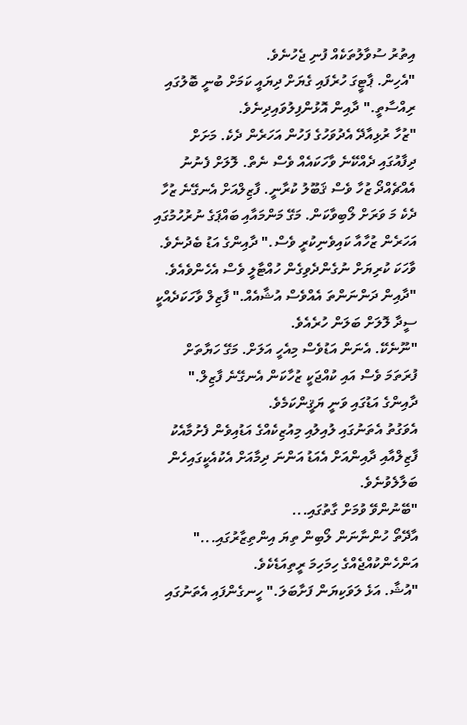އިތުރު ސުވާލުތަކެއް ފުނި ޖެހުނެވެ.
"އެހިން. ޕާޓީގަ ހުރެފައި ގެޔަށް ދިޔައީ ކަމަށް ބުނީ ބޮލުގައި ރިއްސާތީ." ދާއިން އޮޅުންފިލުވައިދިނެވެ.
"ޒުހާ ރުޅިއާދޭ އެދުވަހުގެ ފަހުން އަހަރެން ދެކެ. މަށަށް ދިފާއުގައި ދެއްކޭނެ ވާހަކައެއް ވެސް ނެތް. ލޮލަށް ފެނުނު އެއްޗެއްދޯ ޒުހާ ވެސް ޤަބޫލު ކުރާނީ. ފާޒިލްއަށް އެނގޭނެ ޒުހާ ދެކެ މަ ވަރަށް ލޯބިވާކަން. މަގޭ މަންމައާއި ބައްޕަގެ ނުރުހުމުގައި އަހަރެން ޒުހާއާ ކައިވެނިކުރީ ވެސް." ދާއިންގެ އަޑު ބެދުނެވެ. ވާހަކަ ކުރިޔަށް ނުގެންދެވިގެން ހުއްޓާލީ ވެސް އެހެންވެއެވެ.
"ދާއިން ދަންނަންތަ އެއްވެސް އުޝާއެއް." ފާޒިލް ވާހަކަދެއްކީ ސީދާ ލޮލަށް ބަލަން ހުރެއެވެ.
"ނޫނެކޭ. އެނަން އަޑުވެސް މިއެހީ އަލަށް. މަގޭ ހަޔާތަށް ފުރަތަމަ ވެސް އައި ކުއްޖަކީ ޒުހާކަން އެނގޭނެ ފާޒިލް." ދާއިންގެ އަޑުގައި ވަނީ ޔަޤީންކަމެވެ.
އެވަގުތު އެތަނުގައި ލުއިލުއި މިއުޒިކެއްގެ އަޑުއިވެން ފެށުމާއެކު ފާޒިލްއާއި ދާއިންއަށް އެއަޑު އަންނަ ދިމާއަށް އެކުއެކީގައިހެން ބަލާލެވުނެވެ.
"ބޭނުންވޭ ވުމަށް ގާތުގައި...
އާދޭތޯ ހުންނާނަން ލޯބިން ތިޔަ އިންތިޒާރުގައި..."
އަންހެންކުއްޖެއްގެ ހިމަހިމަ ރީތިއަޑެކެވެ.
"އުޝާ. އަޅެ ލަވަކިޔަން ފަށާބަލަ." ހީނގެންފައި އެތަނުގައި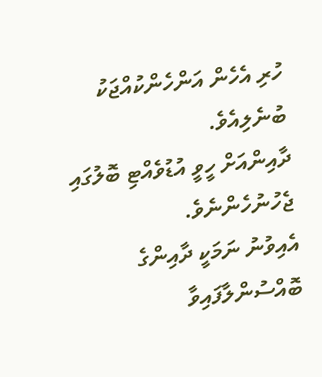ހުރި އެހެން އަންހެންކުއްޖަކު ބުނެލިއެވެ.
ދާއިންއަށް ހީވީ އުޑުވެއްޓި ބޮލުގައި ޖެހުނުހެންނެވެ.
އެއިވުނު ނަމަކީ ދާއިންގެ ބޮއްސުންލާފައިވާ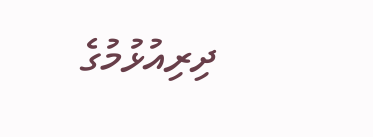ދިރިއުޅުމުގެ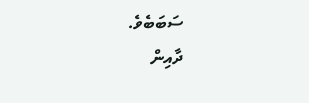ސަބަބެވެ.
ދާއިން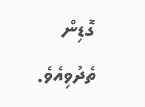ގޮޑިން ތެދުވިއެވެ.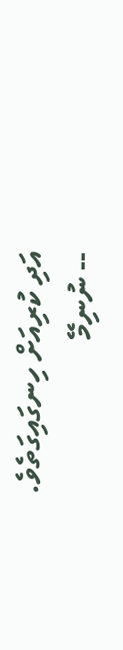އަދި ކުރިއަށް ހިނގައިގަތެވެ.
-- ނުނިމޭ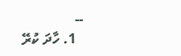--
  1. ހާދަ ކުރޭ